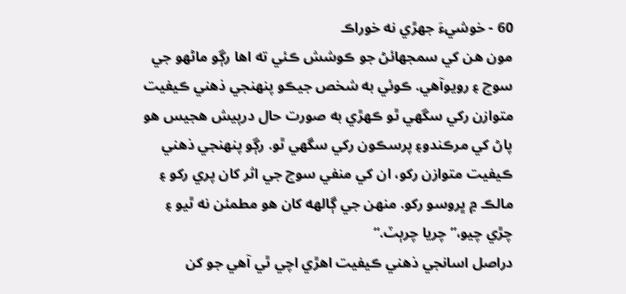60 - خوشيءَ جهڙي نه خوراڪ
مون هن کي سمجهائڻ جو ڪوشش ڪئي ته اها رڳو ماڻهو جي سوچ ۽ رويوآهي. ڪوئي به شخص جيڪو پنهنجي ذهني ڪيفيت متوازن رکي سگهي ٿو ڪهڙي به صورت حال درپيش هجيس هو پاڻ کي مرڪندو۽ پرسڪون رکي سگهي ٿو. رڳو پنهنجي ذهني ڪيفيت متوازن رکو، ان کي منفي سوچ جي اثر کان پري رکو ۽ مالڪ ۾ ڀروسو رکو. منهن جي ڳالهه کان هو مطمئن نه ٿيو ۽ چڙي چيو،” چريا چرٻٽ.“
دراصل اسانجي ذهني ڪيفيت اهڙي اچي ٿي آهي جو کن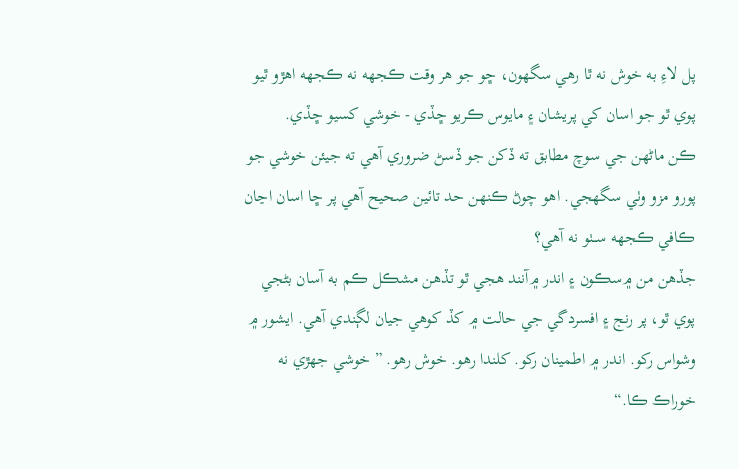پل لاءِ به خوش نه ٿا رهي سگهون، ڇو جو هر وقت ڪجهه نه ڪجهه اهڙو ٿيو پوي ٿو جو اسان کي پريشان ۽ مايوس ڪريو ڇڏي - خوشي کسيو ڇڏي.
ڪن ماڻهن جي سوچ مطابق ته ڏکن جو ڏسڻ ضروري آهي ته جيئن خوشي جو پورو مزو وٺي سگهجي. اهو چوڻ ڪنهن حد تائين صحيح آهي پر ڇا اسان اڃان ڪافي ڪجهه ســٺو نه آهي؟
جڏهن من ۾سڪون ۽ اندر ۾آنند هجي ٿو تڏهن مشڪل ڪم به آسان بڻجي پوي ٿو، پر رنج ۽ افسردگي جي حالت ۾ کڏ کوهي جيان لڳندي آهي. ايشور ۾ وشواس رکو. اندر ۾ اطمينان رکو. کلندا رهو. خوش رهو. ” خوشي جهڙي نه خوراڪ ڪا.“